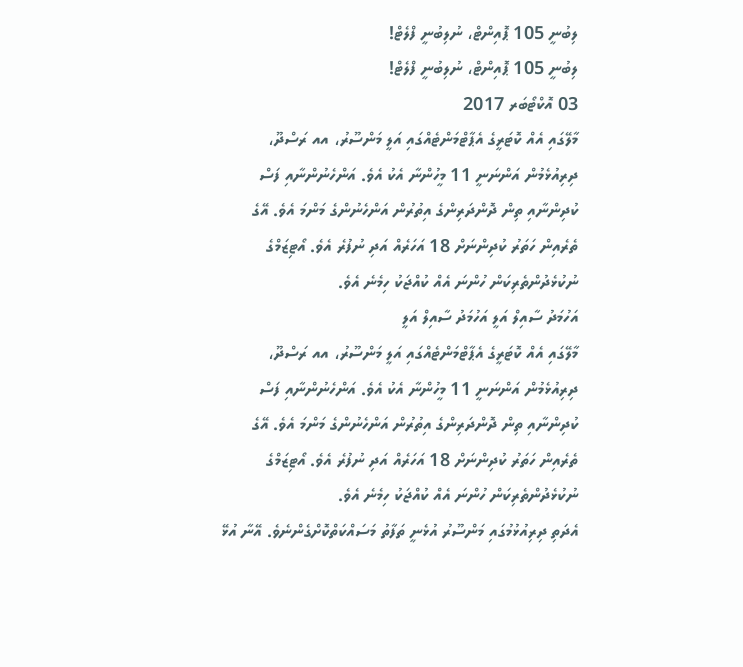ލިބުނީ 105 ޕޮއިންޓް، ނުލިބުނީ ފްލެޓް!
ލިބުނީ 105 ޕޮއިންޓް، ނުލިބުނީ ފްލެޓް!
03 އޮކްޓޯބަރ 2017
މާލޭގައި އެއް ކޮޓަރީގެ އެޕާޓްމަންޓެއްގައި އަލީ މަންސޫރު، އއ ރަސްދޫ، ދިރިއުޅެމުން އަންނަނީ 11 މީހުންނާ އެކު އެވެ. އަންހެނުންނާއި ފަސް ކުދިންނާއި ތިން ދޮންދަރިންގެ އިތުރުން އަންހެނުންގެ މަންމަ އެވެ. އޭގެ ތެރެއިން ހަތަރު ކުދިންނަށް 18 އަހަރެއް އަދި ނުފުރެ އެވެ. އޯޓިޒަމްގެ ނުކުޅެދުންތެރިކަން ހުންނަ އެއް ކުއްޖަކު ހިމެނެ އެވެ.
އަހުމަދު ސާއިލް އަލީ އަހުމަދު ސާއިލް އަލީ
މާލޭގައި އެއް ކޮޓަރީގެ އެޕާޓްމަންޓެއްގައި އަލީ މަންސޫރު، އއ ރަސްދޫ، ދިރިއުޅެމުން އަންނަނީ 11 މީހުންނާ އެކު އެވެ. އަންހެނުންނާއި ފަސް ކުދިންނާއި ތިން ދޮންދަރިންގެ އިތުރުން އަންހެނުންގެ މަންމަ އެވެ. އޭގެ ތެރެއިން ހަތަރު ކުދިންނަށް 18 އަހަރެއް އަދި ނުފުރެ އެވެ. އޯޓިޒަމްގެ ނުކުޅެދުންތެރިކަން ހުންނަ އެއް ކުއްޖަކު ހިމެނެ އެވެ.
އެދަތި ދިރިއުޅުމުގައި މަންސޫރު އުޅެނީ ތަފާތު މަސައްކަތްކޮށްގެންނެވެ. އޭނާ އުޅޭ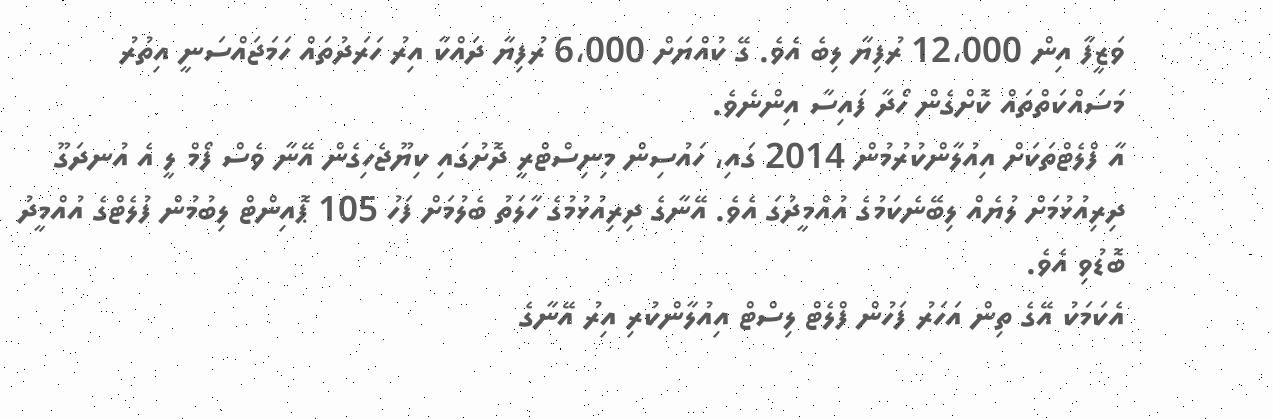ވަޒީފާ އިން 12،000 ރުފިޔާ ލިބެ އެވެ. ގޭ ކުއްޔަށް 6،000 ރުފިޔާ ދައްކާ އިރު ހަރަދުތައް ހަމަޖައްސަނީ އިތުރު މަސައްކަތްތައް ކޮށްގެން ހޯދާ ފައިސާ އިންނެވެ.
އާ ފްލެޓްތަކަށް އިއުލާންކުރުމުން 2014 ގައި، ހައުސިން މިނިސްޓްރީ ދޮށުގައި ކިޔޫޖެހިގެން އޭނާ ވެސް ފޯމް ލީ އެ އުނދަގޫ ދިރިއުޅުމަށް ލުޔެއް ލިބޭނެކަމުގެ އުއްމީދުގަ އެވެ. އޭނާގެ ދިރިއުޅުމުގެ ހާލަތު ބެލުމަށް ފަހު 105 ޕޮއިންޓް ލިބުމުން ފުލެޓްގެ އުއްމީދު ބޮޑުވި އެވެ.
އެކަމަކު އޭގެ ތިން އަހަރު ފަހުން ފްލެޓް ލިސްޓް އިއުލާންކުރި އިރު އޭނާގެ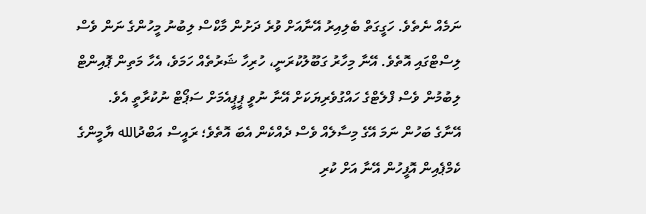ނަމެއް ނެތެވެ. ހަގީގަތް ބެލިއިރު އޭނާއަށް ވުރެ ދަށުން މާކްސް ލިބުނު މީހުންގެ ނަން ވެސް ލިސްޓްގައި އޮތެވެ. އޭނާ މިހާރު ގަބޫލުކުރަނީ، ހުރިހާ ޝަރުތެއް ހަމަވެ، އެހާ މަތިން ޕޮއިންޓް ލިބުމުން ވެސް ފްލެޓްގެ ހައްގުވެރިޔަކަށް އޭނާ ނުވީ ޕީޕީއެމަށް ސަޕޯޓް ނުކުރާތީ އެވެ.
އޭނާގެ ބަހުން ނަމަ އޭގެ މިސާލެއް ވެސް ދެއްކެން އެބަ އޮތެވެ؛ ރައީސް އަބްދުالله ޔާމީންގެ ކެމްޕެއިން އޮފީހުން އޭނާ އަށް ކުރި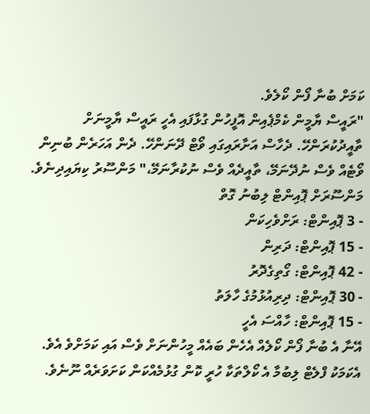ކަމަށް ބުނާ ފޯން ކޯލެވެ.
"ރައީސް ޔާމީން ކެމްޕެއިން އޮފީހުން ގުޅާފައި އެހީ ރައީސް ޔާމީނަށް ތާއީދުކުރަންހޭ. ދެހާސް އަށާރައިގައި ވޯޓް ދޭނަންހޭ. ދެން އަހަރެން ބުނިން ވޯޓެއް ވެސް ނުދޭނަމޭ، ތާއީދެއް ވެސް ނުކުރާނަމޭ،" މަންސޫރު ކިޔައިދިނެވެ.
މަންސޫރަށް ޕޮއިންޓް ލިބުނު ގޮތް
- 3 ޕޮއިންޓް: ރަށްވެހިކަން
- 15 ޕޮއިންޓް: ދަރިން
- 42 ޕޮއިންޓް: ގޯތިގެދޮރު
- 30 ޕޮއިންޓް: ދިރިއުޅުމުގެ ހާލަތު
- 15 ޕޮއިންޓް: ހާއްސަ އެހީ
އޭނާ އެ ބުނާ ފޯން ކޯލެއް އެހެން ބައެއް މީހުންނަށް ވެސް އައި ކަމަށްވެ އެވެ. އެކަމަކު ފްލެޓް ލިބުމާ އެ ކޯލްތަކާ ހުރީ ކޮން ގުޅުމެއްކަން ކަށަވަރެއް ނޫނެވެ.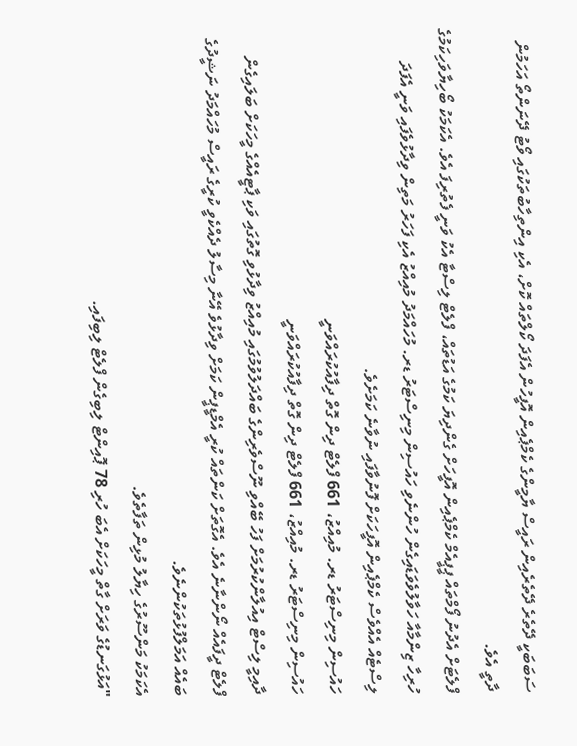ސަބަބަކީ ދޭތެރެ ދޭތެރެއިން ރައީސް ޔާމީންގެ ކެމްޕެއިން އޮފީހުން އެފަދަ ކޯލްތައް ކޮށް، އެކި އިންތިހާބުތަކުގައި ވޯޓު ދޭނަންތޯ އަހަމުން ދާތީ އެވެ.
ފްލެޓަށް އެދުނު ފޯމްތައް ޕީޕީއެމް ކެމްޕެއިން އޮފީހަށް ގެންދިޔަ ކަމުގެ އަޑުތައް، ފްލެޓް ލިސްޓާ އެކު ވަނީ ފެތުރިފަ އެވެ. އެކަމަކު ބޯހިޔާވަހިކަމުގެ ހުރިހާ ޒިންމާއާ ހަވާލުވެވަޑައިގެން ހުންނެވި ހައުސިން މިނިސްޓަރު ޑރ. މުހައްމަދު މުއިއްޒު އެކި ފަހަރު މަތިން ވިދާޅުވެފައި ވަނީ އެފަދަ ލިސްޓެއް އެއްވެސް ކެމްޕެއިން އޮފީހަކަށް ފޮނުވާފައި ނުވާނެ ކަމަށެވެ.
ހައުސިން މިނިސްޓަރު ޑރ. މުއިއްޒު، 661 ފްލެޓް ދިން ގޮތް ދިފާއުކުރައްވަނީ
ހައުސިން މިނިސްޓަރު ޑރ. މުއިއްޒު، 661 ފްލެޓް ދިން ގޮތް ދިފާއުކުރައްވަނީ
ދާއިމީ ލިސްޓް އިއުލާންކުރުމަށް ފަހު ބޭއްވި ނޫސްވެރިންގެ ބައްދަލުވުމުގައި މުއިއްޒު ވިދާޅުވި ގޮތުގައި ވަކި ޕާޓީއެއްގެ މީހަކަށް ބަލައިގެން ފްލެޓް ދީފައެއް ނޯންނާނެ އެވެ. އެގޮތަށް ކަންތައް ކުރީ އެމްޑީޕީން ކަމަށް ވިދާޅުވެ އޭނާ މިސާލު ދެއްކެވީ ކުރީގެ ރައީސް މުހައްމަދު ނަޝީދުގެ ބައެއް އަމަލްފުޅުތަކުންނެވެ.
އެކަމަކު މަންސޫރުގެ ހިޔާލު މުޅިން ތަފާތެވެ.
"އަޅުގަނޑުގެ ވަރަށް ގާތް މީހަކަށް އެބަ ހުރި 78 ޕޮއިންޓް ލިބިގެން ފްލެޓް ލިބިފައި.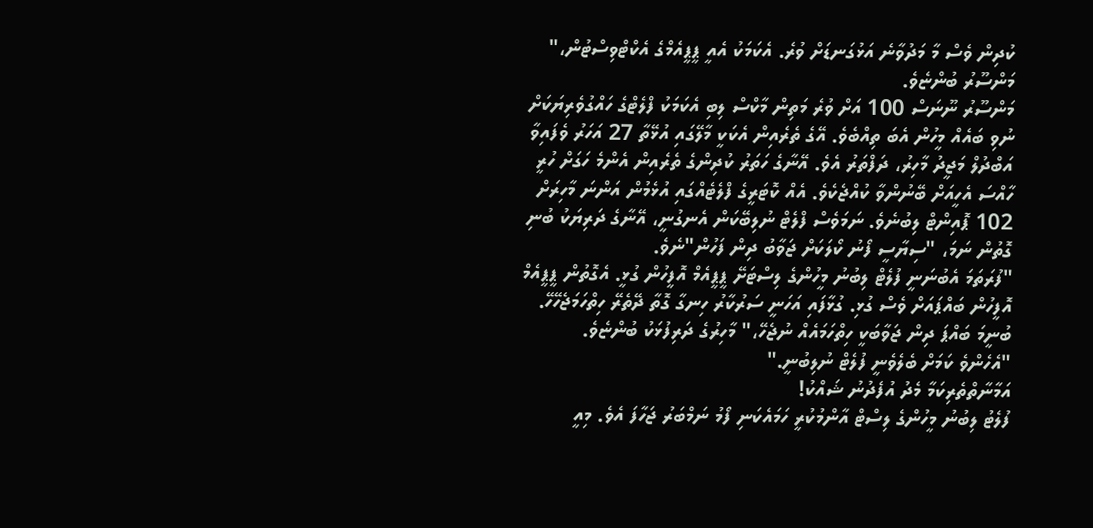ކުދިން ވެސް މާ މަދުވާނެ އަޅުގަނޑަށް ވުރެ. އެކަމަކު އެއީ ޕީޕީއެމްގެ އެކްޓްވިސްޓުން،" މަންސޫރު ބުންޏެވެ.
މަންސޫރު ނޫނަސް 100 އަށް ވުރެ މަތިން މާކްސް ލިބި އެކަމަކު ފްލެޓްގެ ހައްގުވެރިޔަކަށް ނުވި ބައެއް މީހުން އެބަ ތިއްބެވެ. އޭގެ ތެރެއިން އެކަކީ މާލޭގައި އުޅޭތާ 27 އަހަރު ވެފައިވާ އަބްދުލް މަޖީދު މާހިރު، ދަފްތަރު އެވެ. އޭނާގެ ހަތަރު ކުދިންގެ ތެރެއިން އެންމެ ހަގަށް ހުރީ ހާއްސަ އެހީއަށް ބޭނުންވާ ކުއްޖެކެވެ. އެއް ކޮޓަރީގެ ފްލެޓެއްގައި އުޅެމުން އަންނަ މާހިރަށް 102 ޕޮއިންޓް ލިބުނެވެ. ނަމަވެސް ފްލެޓް ނުލިބޭކަން އެނގުނީ، އޭނާގެ ދަރިޔަކު ބުނި ގޮތުން ނަމަ، "ސިޔާސީ ފޯނު ކޯލަކަށް ޖަވާބު ދިން ފަހުން"ނެވެ.
"ފުރަތަމަ އެބުނަނީ ފުލެޓް ލިބުނު މީހުންގެ ލިސްޓަށޭ ޕީޕީއެމް އޮފީހުން ގުޅީ. އެގޮތުން ޕީޕީއެމް އޮފީހުން ބައްޕައަށް ވެސް ގުޅި. ގުޅާފައި އަހަނީ ސަރުކާރު ހިނގާ ގޮތާ ދޭތެރޭ ހިތްހަމަޖެހޭހޭ. ބުނީމަ ބައްޕަ ދިން ޖަވާބަކީ ހިތްހަމައެއް ނުޖެހޭ،" މާހިރުގެ ދަރިފުޅަކު ބުންޏެވެ.
"އެހެންވެ ކަމަށް ބެލެވެނީ ފުލެޓް ނުލިބުނީ."
އަމާނާތްތެރިކަމާ މެދު އުފެދުނު ޝައްކު!
ފުލެޓު ލިބުނު މީހުންގެ ލިސްޓް އާންމުކުރީ ހަމައެކަނި ފޯމު ނަމްބަރު ޖަހާފަ އެވެ. މިއީ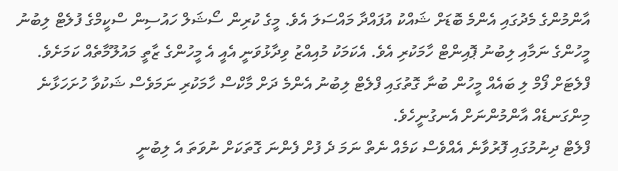އާންމުންގެ މެދުގައި އެންމެ ބޮޑަށް ޝައްކު އުފައްދާ މައްސަލަ އެވެ. މީގެ ކުރިން ސޯޝަލް ހައުސިން ސްކީމްގެ ފުލެޓް ލިބުނު މީހުންގެ ނަމާއި ލިބުނު ޕޮއިންޓް ހާމަކުރި އެވެ. އެކަމަކު މުއިއްޒު ވިދާޅުވަނީ އެއީ އެ މީހުންގެ ޒާތީ މައުލޫމާތެއް ކަމަށެވެ.
ފްލެޓަށް ފޯމް ލި ބައެއް މީހުން ބުނާ ގޮތުގައި ފްލެޓް ލިބުނު އެންމެ ދަށް މާކްސް ހާމަކުރި ނަމަވެސް ޝަކުވާ ހުށަހަޅާނެ މިންގަނޑެއް އާންމުންނަށް އެނގުނީހެވެ.
ފްލެޓް ދިނުމުގައި ފޮރުވާނެ އެއްވެސް ކަމެއް ނެތް ނަމަ ދެ ފުށް ފެންނަ ގޮތަކަށް ނުވަތަ އެ ލިބުނީ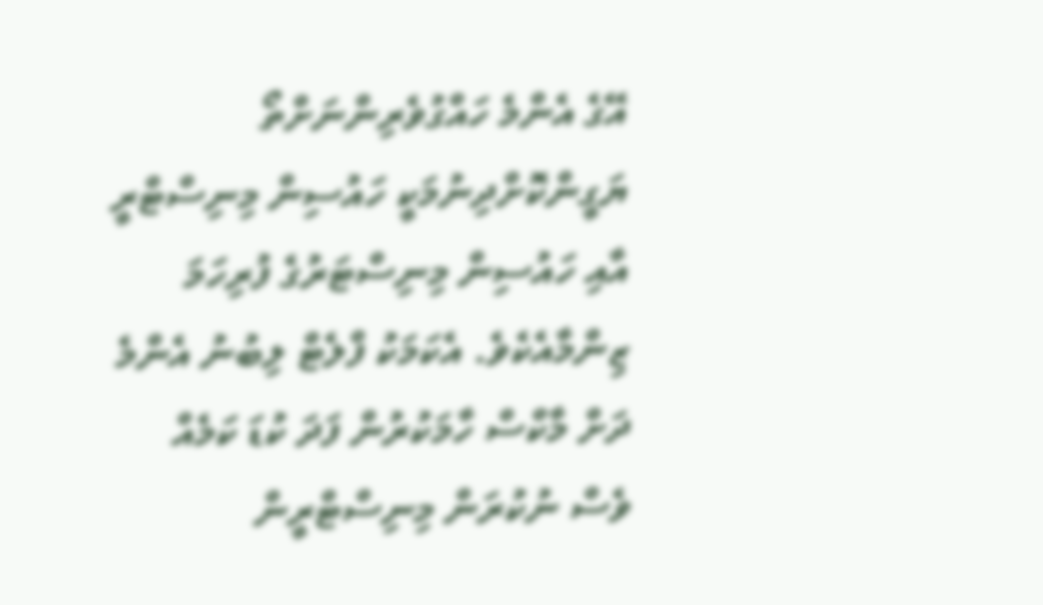އޭގެ އެންމެ ހައްގުވެރިންނަށްތޯ ޔަގީންކޮށްދިނުމަކީ ހައުސިން މިނިސްޓްރީ އާއި ހައުސިން މިނިސްޓަރުގެ ފުރިހަމަ ޒިންމާއެކެވެ. އެކަމަކު ފްލެޓް ލިބުނު އެންމެ ދަށް މާކްސް ހާމަކުރުން ފަދަ ކުޑަ ކަމެއް ވެސް ނުކުރަން މިނިސްޓްރީން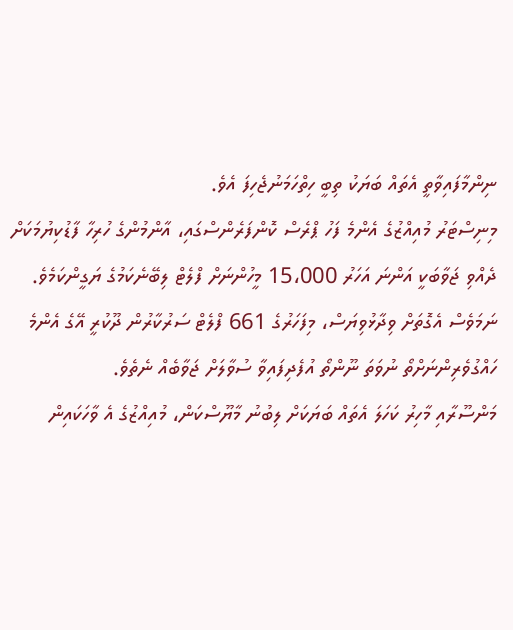ނިންމާފައިވާތީ އެތައް ބަޔަކު ތިބީ ހިތްހަމަނުޖެހިފަ އެވެ.
މިނިސްޓަރު މުއިއްޒުގެ އެންމެ ފަހު ޕްރެސް ކޮންފަރެންސްގައި، އާންމުންގެ ހުރިހާ ފާޑުކިޔުމަކަށް ދެއްވި ޖަވާބަކީ އަންނަ އަހަރު 15،000 މީހުންނަށް ފްލެޓް ލިބޭނެކަމުގެ ޔަގީންކަމެވެ. ނަމަވެސް އެގޮތަށް ވިދާޅުވިޔަސް، މިފަހަރުގެ 661 ފްލެޓް ސަރުކާރުން ދޫކުރީ އޭގެ އެންމެ ހައްގުވެރިންނަށްތޯ ނުވަތަ ނޫންތޯ އުފެދިފައިވާ ސުވާލަށް ޖަވާބެއް ނެތެވެ.
މަންސޫރާއި މާހިރު ކަހަލަ އެތައް ބަޔަކަށް ލިބުނު މާޔޫސްކަން، މުއިއްޒުގެ އެ ވާހަކައިން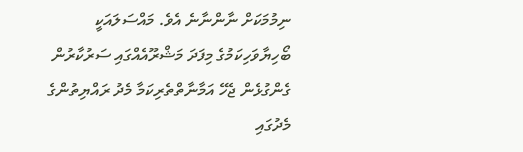ނިމުމަކަށް ނާންނާނެ އެވެ. މައްސަލައަކީ ބޯހިޔާވަހިކަމުގެ މިފަދަ މަޝްރޫއެއްގައި ސަރުކާރުން ގެންގުޅެން ޖެހޭ އަމާނާތްތެރިކަމާ މެދު ރައްޔިތުންގެ މެދުގައި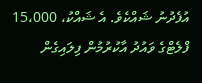އުފެދުނު ޝައްކެވެ. އެ ޝައްކު، 15،000 ފްލެޓްގެ ވައުދު އާކުރުމުން ފިލައިގެން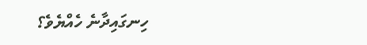ހިނގައިދާނެ ހެއްޔެވެ؟